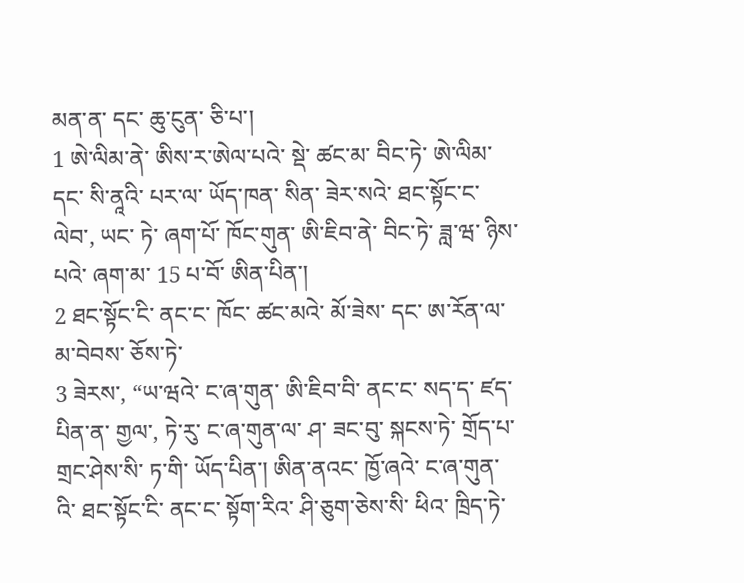མན་ན་ དང་ ཆུ་ངུན་ ཅི་པ་།
1 ཨེ་ལིམ་ནེ་ ཨིས་ར་ཨེལ་པའེ་ སྡེ་ ཚང་མ་ བིང་ཏེ་ ཨེ་ལིམ་ དང་ སི་ནཱའི་ པར་ལ་ ཡོད་ཁན་ སིན་ ཟེར་སའེ་ ཐང་སྟོང་ང་ ལེབ་, ཡང་ ཏེ་ ཞག་པོ་ ཁོང་གུན་ ཨི་ཇིབ་ནེ་ བིང་ཏེ་ ཟླ་ཝ་ ཉིས་པའེ་ ཞག་མ་ 15 པ་བོ་ ཨིན་པིན་།
2 ཐང་སྟོང་ངི་ ནང་ང་ ཁོང་ ཚང་མའེ་ མོ་ཟེས་ དང་ ཨ་རོན་ལ་ མ་བེབས་ ཅོས་ཏེ་
3 ཟེརས་, “ཡ་ཝའེ་ ང་ཞ་གུན་ ཨི་ཇིབ་བི་ ནང་ང་ སད་ད་ ཛད་པིན་ན་ གྱལ་, ཏེ་རུ་ ང་ཞ་གུན་ལ་ ཤ་ ཟང་བུ་ སྐངས་ཏེ་ གྲོད་པ་ གྲང་ཤེས་སི་ ཏ་གི་ ཡོད་པིན་། ཨིན་ནའང་ ཁྱོ་ཞའེ་ ང་ཞ་གུན་ འི་ ཐང་སྟོང་ངི་ ནང་ང་ སྟོག་རིའ་ ཤི་ཅུག་ཅེས་སི་ ཕིའ་ ཁྲིད་ཏེ་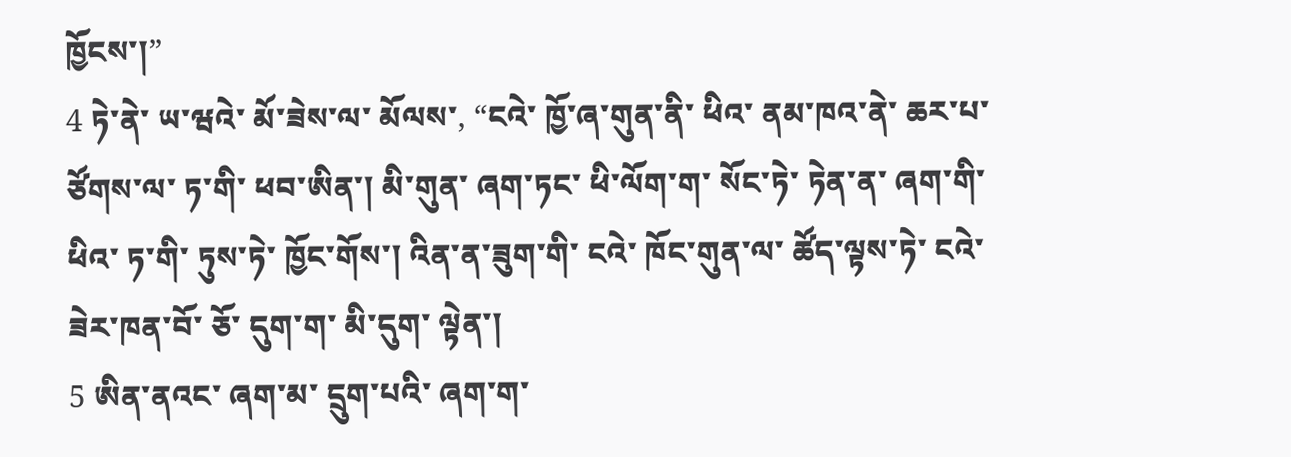ཁྱོངས་།”
4 ཏེ་ནེ་ ཡ་ཝའེ་ མོ་ཟེས་ལ་ མོལས་, “ངའེ་ ཁྱོ་ཞ་གུན་ནི་ ཕིའ་ ནམ་ཁའ་ནེ་ ཆར་པ་ ཙོགས་ལ་ ཏ་གི་ ཕབ་ཨིན་། མི་གུན་ ཞག་ཏང་ ཕི་ལོག་ག་ སོང་ཏེ་ ཏེན་ན་ ཞག་གི་ ཕིའ་ ཏ་གི་ ཏུས་ཏེ་ ཁྱོང་གོས་། འིན་ན་ཟུག་གི་ ངའེ་ ཁོང་གུན་ལ་ ཚོད་ལྟས་ཏེ་ ངའེ་ ཟེར་ཁན་བོ་ ཅོ་ དུག་ག་ མི་དུག་ ལྟེན་།
5 ཨིན་ནའང་ ཞག་མ་ དྲུག་པའི་ ཞག་ག་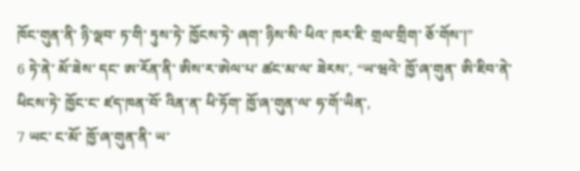ཁོང་གུན་ནི་ ཉི་ལྡབ་ ཏ་གི་ ཏུས་ཏེ་ ཁྱོངས་ཏེ་ ཞག་ ཉིས་སི་ ཕིའ་ ཁར་ཇི་ གྲལ་གྲིག་ ཅོ་གོས་།”
6 ཏེ་ནེ་ མོ་ཟེས་ དང་ ཨ་རོན་ནི་ ཨིས་ར་ཨེལ་པ་ ཚང་མ་ལ་ ཟེརས་, “ཡ་ཝའེ་ ཁྱོ་ཞ་གུན་ ཨི་ཇིབ་ནེ་ ཕིངས་ཏེ་ ཁྱོང་ང་ ཛད་ཁན་བོ་ འིན་ན་ ཕི་ཏོག་ ཁྱོ་ཞ་གུན་ལ་ ཧ་གོ་ཡིན་,
7 ཡང་ ང་མོ་ ཁྱོ་ཞ་གུན་ནི་ ཡ་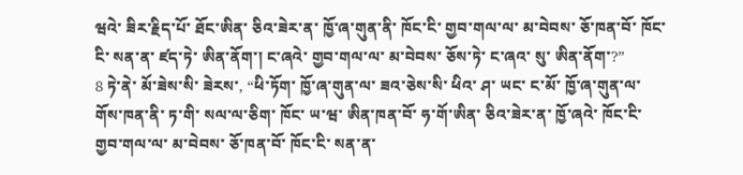ཝའེ་ ཟིར་རྗིད་པོ་ ཐོང་ཨིན་ ཅིའ་ཟེར་ན་ ཁྱོ་ཞ་གུན་ནི་ ཁོང་ངི་ གྱབ་གལ་ལ་ མ་བེབས་ ཅོ་ཁན་བོ་ ཁོང་ངི་ སན་ན་ ཛད་ཏེ་ ཨིན་ནོག་། ང་ཞའེ་ གྱབ་གལ་ལ་ མ་བེབས་ ཅོས་ཏེ་ ང་ཞའ་ སུ་ ཨིན་ནོག་?”
8 ཏེ་ནེ་ མོ་ཟེས་སི་ ཟེརས་, “ཕི་ཏོག་ ཁྱོ་ཞ་གུན་ལ་ ཟའ་ཅེས་སི་ ཕིའ་ ཤ་ ཡང་ ང་མོ་ ཁྱོ་ཞ་གུན་ལ་ གོས་ཁན་ནི་ ཏ་གི་ སལ་ལ་ཅིག་ ཁོང་ ཡ་ཝ་ ཨིན་ཁན་བོ་ ཧ་གོ་ཨིན་ ཅིའ་ཟེར་ན་ ཁྱོ་ཞའེ་ ཁོང་ངི་ གྱབ་གལ་ལ་ མ་བེབས་ ཅོ་ཁན་བོ་ ཁོང་ངི་ སན་ན་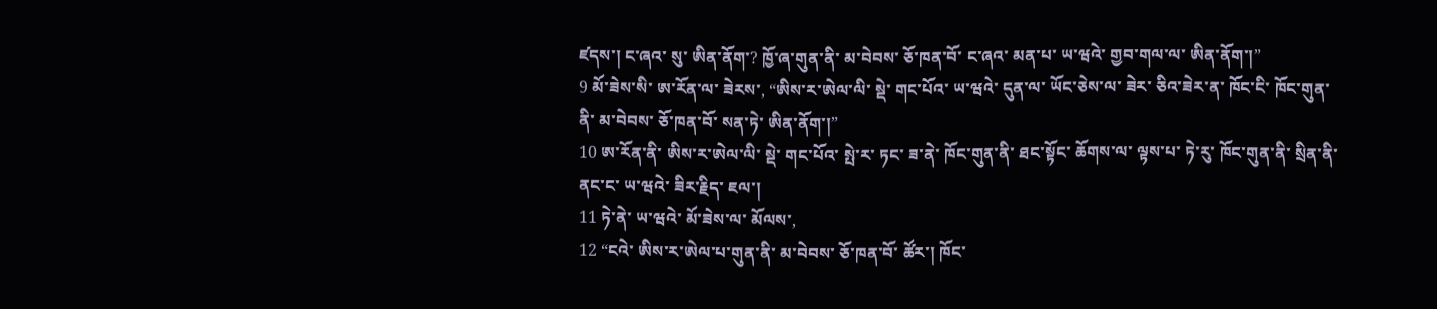ཛདས་། ང་ཞའ་ སུ་ ཨིན་ནོག་? ཁྱོ་ཞ་གུན་ནི་ མ་བེབས་ ཅོ་ཁན་བོ་ ང་ཞའ་ མན་པ་ ཡ་ཝའེ་ གྱབ་གལ་ལ་ ཨིན་ནོག་།”
9 མོ་ཟེས་སི་ ཨ་རོན་ལ་ ཟེརས་, “ཨིས་ར་ཨེལ་ལི་ སྡེ་ གང་པོའ་ ཡ་ཝའེ་ དུན་ལ་ ཡོང་ཅེས་ལ་ ཟེར་ ཅིའ་ཟེར་ན་ ཁོང་ངི་ ཁོང་གུན་ནི་ མ་བེབས་ ཅོ་ཁན་བོ་ སན་ཏེ་ ཨིན་ནོག་།”
10 ཨ་རོན་ནི་ ཨིས་ར་ཨེལ་ལི་ སྡེ་ གང་པོའ་ སྤེ་ར་ ཏང་ ཟ་ནེ་ ཁོང་གུན་ནི་ ཐང་སྟོང་ ཆོགས་ལ་ ལྟས་པ་ ཏེ་རུ་ ཁོང་གུན་ནི་ སྲིན་ནི་ ནང་ང་ ཡ་ཝའེ་ ཟིར་རྗིད་ ཇལ་།
11 ཏེ་ནེ་ ཡ་ཝའེ་ མོ་ཟེས་ལ་ མོལས་,
12 “ངའེ་ ཨིས་ར་ཨེལ་པ་གུན་ནི་ མ་བེབས་ ཅོ་ཁན་བོ་ ཚོར་། ཁོང་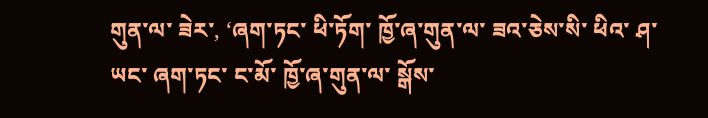གུན་ལ་ ཟེར་, ‘ཞག་ཏང་ ཕི་ཏོག་ ཁྱོ་ཞ་གུན་ལ་ ཟའ་ཅེས་སི་ ཕིའ་ ཤ་ ཡང་ ཞག་ཏང་ ང་མོ་ ཁྱོ་ཞ་གུན་ལ་ སྒོས་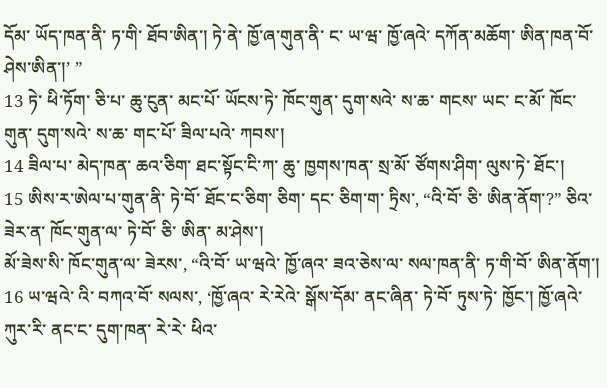དོམ་ ཡོད་ཁན་ནི་ ཏ་གི་ ཐོབ་ཨིན་། ཏེ་ནེ་ ཁྱོ་ཞ་གུན་ནི་ ང་ ཡ་ཝ་ ཁྱོ་ཞའེ་ དཀོན་མཆོག་ ཨིན་ཁན་བོ་ ཤེས་ཨིན་།’ ”
13 ཏེ་ ཕི་ཏོག་ ཅི་པ་ ཆུ་ངུན་ མང་པོ་ ཡོངས་ཏེ་ ཁོང་གུན་ དུག་སའེ་ ས་ཆ་ གངས་ ཡང་ ང་མོ་ ཁོང་གུན་ དུག་སའེ་ ས་ཆ་ གང་པོ་ ཟིལ་པའེ་ ཀབས་།
14 ཟིལ་པ་ མེད་ཁན་ ཆའ་ཅིག་ ཐང་སྟོང་ངི་ཀ་ ཆུ་ ཁྱགས་ཁན་ སྲ་མོ་ ཙོགས་ཤིག་ ལུས་ཏེ་ ཐོང་།
15 ཨིས་ར་ཨེལ་པ་གུན་ནི་ ཏེ་བོ་ ཐོང་ང་ཅིག་ ཅིག་ དང་ ཅིག་ག་ ཏྲིས་, “འི་བོ་ ཅི་ ཨིན་ནོག་?” ཅིའ་ཟེར་ན་ ཁོང་གུན་ལ་ ཏེ་བོ་ ཅི་ ཨིན་ མ་ཤེས་།
མོ་ཟེས་སི་ ཁོང་གུན་ལ་ ཟེརས་, “འི་བོ་ ཡ་ཝའེ་ ཁྱོ་ཞའ་ ཟའ་ཅེས་ལ་ སལ་ཁན་ནི་ ཏ་གི་བོ་ ཨིན་ནོག་།
16 ཡ་ཝའེ་ འི་ བཀའ་བོ་ སལས་, ‘ཁྱོ་ཞའ་ རེ་རེའེ་ སྒོས་དོམ་ ནང་ཞིན་ ཏེ་བོ་ ཏུས་ཏེ་ ཁྱོང་། ཁྱོ་ཞའེ་ ཀུར་རི་ ནང་ང་ དུག་ཁན་ རེ་རེ་ ཕིའ་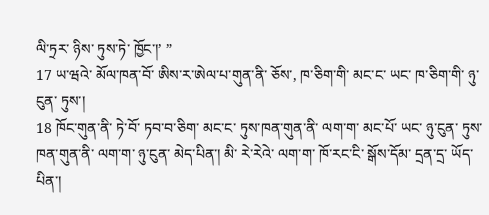ལི་ཏྲར་ ཉིས་ ཏུས་ཏེ་ ཁྱོང་།’ ”
17 ཡ་ཝའེ་ མོལ་ཁན་བོ་ ཨིས་ར་ཨེལ་པ་གུན་ནི་ ཅོས་, ཁ་ཅིག་གི་ མང་ང་ ཡང་ ཁ་ཅིག་གི་ ཉུ་ངུན་ ཏུས་།
18 ཁོང་གུན་ནི་ ཏེ་བོ་ ཏབ་བ་ཅིག་ མང་ང་ ཏུས་ཁན་གུན་ནི་ ལག་ག་ མང་པོ་ ཡང་ ཉུ་ངུན་ ཏུས་ཁན་གུན་ནི་ ལག་ག་ ཉུ་ངུན་ མེད་པིན་། མི་ རེ་རེའེ་ ལག་ག་ ཁོ་རང་ངི་ སྒོས་དོམ་ དྲན་དྲ་ ཡོད་པིན་།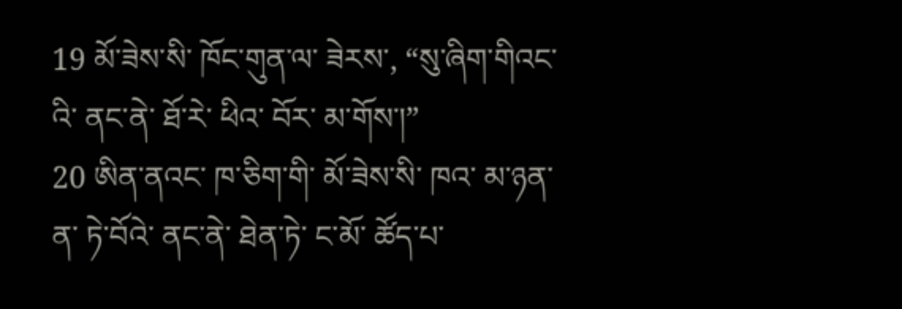19 མོ་ཟེས་སི་ ཁོང་གུན་ལ་ ཟེརས་, “སུ་ཞིག་གིའང་ འི་ ནང་ནེ་ ཐོ་རེ་ ཕིའ་ བོར་ མ་གོས་།”
20 ཨིན་ནའང་ ཁ་ཅིག་གི་ མོ་ཟེས་སི་ ཁའ་ མ་ཉན་ན་ ཏེ་བོའེ་ ནང་ནེ་ ཐེན་ཏེ་ ང་མོ་ ཚོད་པ་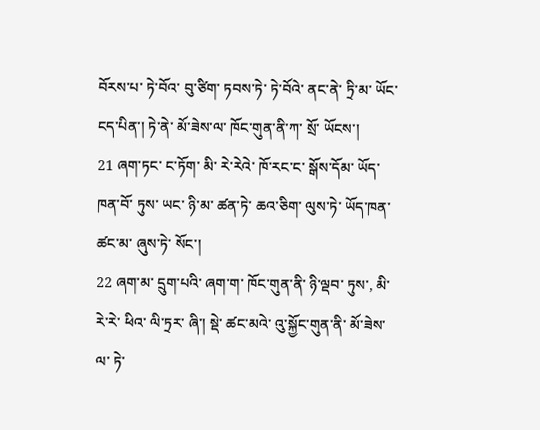བོརས་པ་ ཏེ་བོའ་ བུ་ཙིག་ ཏབས་ཏེ་ ཏེ་བོའེ་ ནང་ནེ་ ཏྲི་མ་ ཡོང་ངད་པིན་། ཏེ་ནེ་ མོ་ཟེས་ལ་ ཁོང་གུན་ནི་ཀ་ སྲོ་ ཡོངས་།
21 ཞག་ཏང་ ང་ཏོག་ མི་ རེ་རེའེ་ ཁོ་རང་ང་ སྒོས་དོམ་ ཡོད་ཁན་བོ་ ཏུས་ ཡང་ ཉི་མ་ ཚན་ཏེ་ ཆའ་ཅིག་ ལུས་ཏེ་ ཡོད་ཁན་ ཚང་མ་ ཞུས་ཏེ་ སོང་།
22 ཞག་མ་ དྲུག་པའི་ ཞག་ག་ ཁོང་གུན་ནི་ ཉི་ལྡབ་ ཏུས་, མི་ རེ་རེ་ ཕིའ་ ལི་ཏྲར་ ཞི་། སྡེ་ ཚང་མའེ་ འུ་སྐྱོང་གུན་ནི་ མོ་ཟེས་ལ་ ཏེ་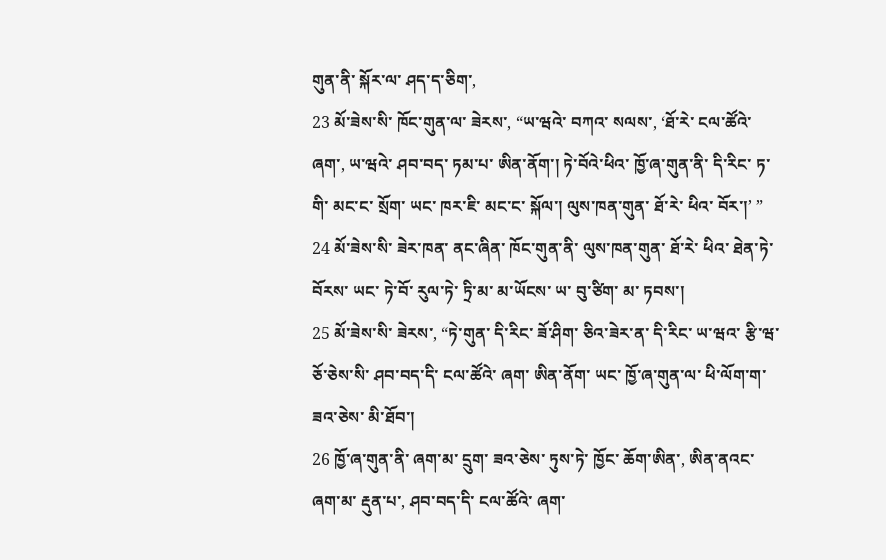གུན་ནི་ སྐོར་ལ་ ཤད་ད་ཅིག་,
23 མོ་ཟེས་སི་ ཁོང་གུན་ལ་ ཟེརས་, “ཡ་ཝའེ་ བཀའ་ སལས་, ‘ཐོ་རེ་ ངལ་ཚོའེ་ ཞག་, ཡ་ཝའེ་ ཤབ་བད་ ཏམ་པ་ ཨིན་ནོག་། ཏེ་བོའེ་ཕིའ་ ཁྱོ་ཞ་གུན་ནི་ དི་རིང་ ཏ་གི་ མང་ང་ སྲོག་ ཡང་ ཁར་ཇི་ མང་ང་ སྐོལ་། ལུས་ཁན་གུན་ ཐོ་རེ་ ཕིའ་ བོར་།’ ”
24 མོ་ཟེས་སི་ ཟེར་ཁན་ ནང་ཞིན་ ཁོང་གུན་ནི་ ལུས་ཁན་གུན་ ཐོ་རེ་ ཕིའ་ ཐེན་ཏེ་ བོརས་ ཡང་ ཏེ་བོ་ རུལ་ཏེ་ ཏྲི་མ་ མ་ཡོངས་ ཡ་ བུ་ཙིག་ མ་ ཏབས་།
25 མོ་ཟེས་སི་ ཟེརས་, “ཏེ་གུན་ དི་རིང་ ཟོ་ཤིག་ ཅིའ་ཟེར་ན་ དི་རིང་ ཡ་ཝའ་ རྩི་ཝ་ ཅོ་ཅེས་སི་ ཤབ་བད་དི་ ངལ་ཚོའེ་ ཞག་ ཨིན་ནོག་ ཡང་ ཁྱོ་ཞ་གུན་ལ་ ཕི་ལོག་ག་ ཟའ་ཅེས་ མི་ཐོབ་།
26 ཁྱོ་ཞ་གུན་ནི་ ཞག་མ་ དྲུག་ ཟའ་ཅེས་ ཏུས་ཏེ་ ཁྱོང་ ཆོག་ཨིན་, ཨིན་ནའང་ ཞག་མ་ རྡུན་པ་, ཤབ་བད་དི་ ངལ་ཚོའེ་ ཞག་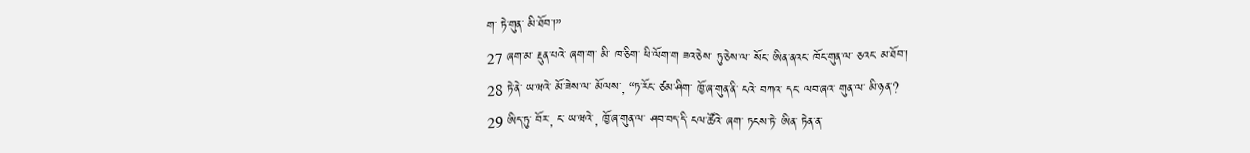ག་ ཏེ་གུན་ མི་ཐོབ་།”
27 ཞག་མ་ རྡུན་པའེ་ ཞག་ག་ མི་ ཁ་ཅིག་ ཕི་ལོག་ག ཟའ་ཅེས་ ཏུ་ཅེས་ལ་ སོང་ ཨིན་ནའང་ ཁོང་གུན་ལ་ ཅའང་ མ་ཐོབ་།
28 ཏེ་ནེ་ ཡ་ཝའེ་ མོ་ཟེས་ལ་ མོལས་, “ཏ་རོང་ ཙམ་ཤིག་ ཁྱོ་ཞ་གུན་ནི་ ངའེ་ བཀའ་ དང་ ལབ་ཞའ་ གུན་ལ་ མི་ཉན་?
29 ཨིད་ཏུ་ བོར་, ང་ ཡ་ཝའེ་, ཁྱོ་ཞ་གུན་ལ་ ཤབ་བད་དི་ ངལ་ཚོའེ་ ཞག་ ཏངས་ཏེ་ ཨིན་ ཏེན་ན་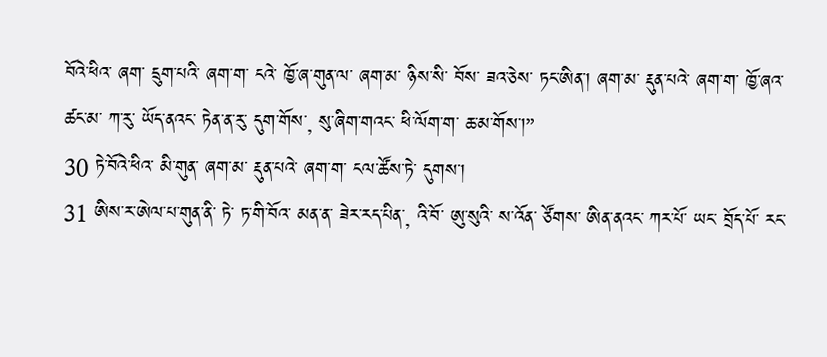བོའེ་ཕིའ་ ཞག་ དྲུག་པའི་ ཞག་ག་ ངའེ་ ཁྱོ་ཞ་གུན་ལ་ ཞག་མ་ ཉིས་སི་ བོས་ ཟའ་ཅེས་ ཏང་ཨིན་། ཞག་མ་ རྡུན་པའེ་ ཞག་ག་ ཁྱོ་ཞའ་ ཚང་མ་ ཀ་རུ་ ཡོད་ནའང་ ཏེན་ན་རུ་ དུག་གོས་, སུ་ཞིག་གའང་ ཕི་ལོག་ག་ ཆ་མ་གོས་།”
30 ཏེ་བོའེ་ཕིའ་ མི་གུན་ ཞག་མ་ རྡུན་པའེ་ ཞག་ག་ ངལ་ཚོས་ཏེ་ དུགས་།
31 ཨིས་ར་ཨེལ་པ་གུན་ནི་ ཏེ་ ཏ་གི་བོའ་ མན་ན་ ཟེར་རད་པིན་, འི་བོ་ ཨུ་སུའི་ ས་འོན་ ཙོགས་ ཨིན་ནའང་ ཀར་པོ་ ཡང་ བྲོད་པོ་ རང་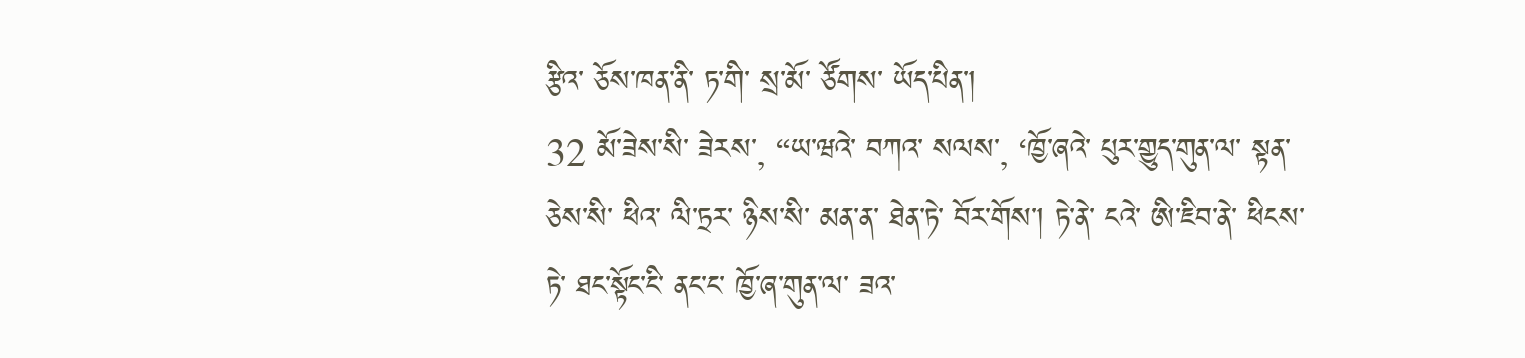རྩིའ་ ཅོས་ཁན་ནི་ ཏ་གི་ སྲ་མོ་ ཙོགས་ ཡོད་པིན་།
32 མོ་ཟེས་སི་ ཟེརས་, “ཡ་ཝའེ་ བཀའ་ སལས་, ‘ཁྱོ་ཞའེ་ པུར་གྱུད་གུན་ལ་ སྟན་ཅེས་སི་ ཕིའ་ ལི་ཏྲར་ ཉིས་སི་ མན་ན་ ཐེན་ཏེ་ བོར་གོས་། ཏེ་ནེ་ ངའེ་ ཨི་ཇིབ་ནེ་ ཕིངས་ཏེ་ ཐང་སྟོང་ངི་ ནང་ང་ ཁྱོ་ཞ་གུན་ལ་ ཟའ་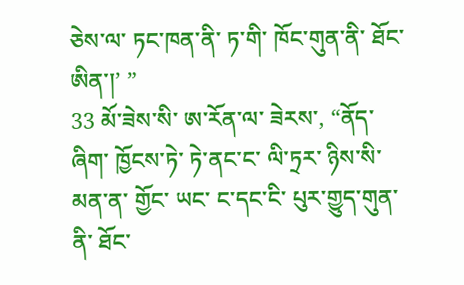ཅེས་ལ་ ཏང་ཁན་ནི་ ཏ་གི་ ཁོང་གུན་ནི་ ཐོང་ཨིན་།’ ”
33 མོ་ཟེས་སི་ ཨ་རོན་ལ་ ཟེརས་, “ནོད་ ཞིག་ ཁྱོངས་ཏེ་ ཏེ་ནང་ང་ ལི་ཏྲར་ ཉིས་སི་ མན་ན་ གྱོང་ ཡང་ ང་དང་ངི་ པུར་གྱུད་གུན་ནི་ ཐོང་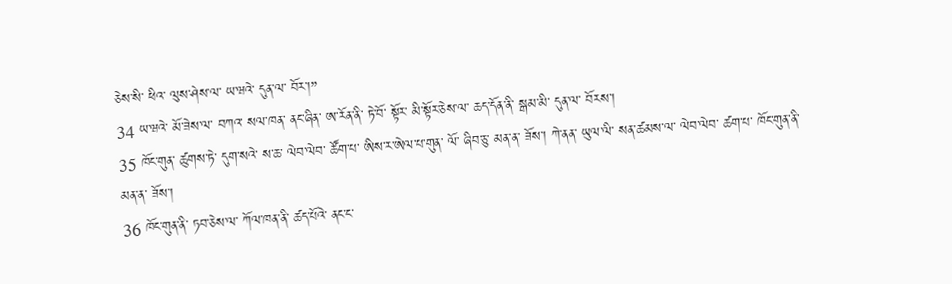ཅེས་སི་ ཕིའ་ ལུས་ཤེས་ལ་ ཡ་ཝའེ་ དུན་ལ་ བོར་།”
34 ཡ་ཝའེ་ མོ་ཟེས་ལ་ བཀའ་ སལ་ཁན་ ནང་ཞིན་ ཨ་རོན་ནི་ ཏེ་བོ་ སྟོར་ མི་སྟོར་ཅེས་ལ་ ཆད་དོན་ནི་ སྒམ་མི་ དུན་ལ་ བོརས་།
35 ཁོང་གུན་ ཚུགས་ཏེ་ དུག་སའེ་ ས་ཆ་ ལེབ་ལེབ་ ཚོག་པ་ ཨིས་ར་ཨེལ་པ་གུན་ ལོ་ ཞིབ་ཅུ་ མན་ན་ ཟོས་། ཀེ་ནན་ ཡུལ་ལི་ སན་ཚམས་ལ་ ལེབ་ལེབ་ ཚག་པ་ ཁོང་གུན་ནི་ མན་ན་ ཟོས་།
36 ཁོང་གུན་ནི་ ཏབ་ཅེས་ལ་ ཀོལ་ཁན་ནི་ ཚད་པོའེ་ ནང་ང་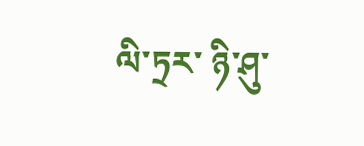ལི་ཏྲར་ ཉི་ཤུ་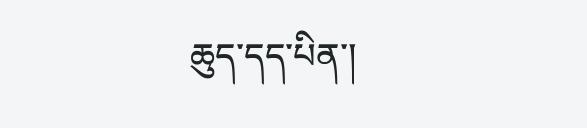ཆུད་དད་པིན་།